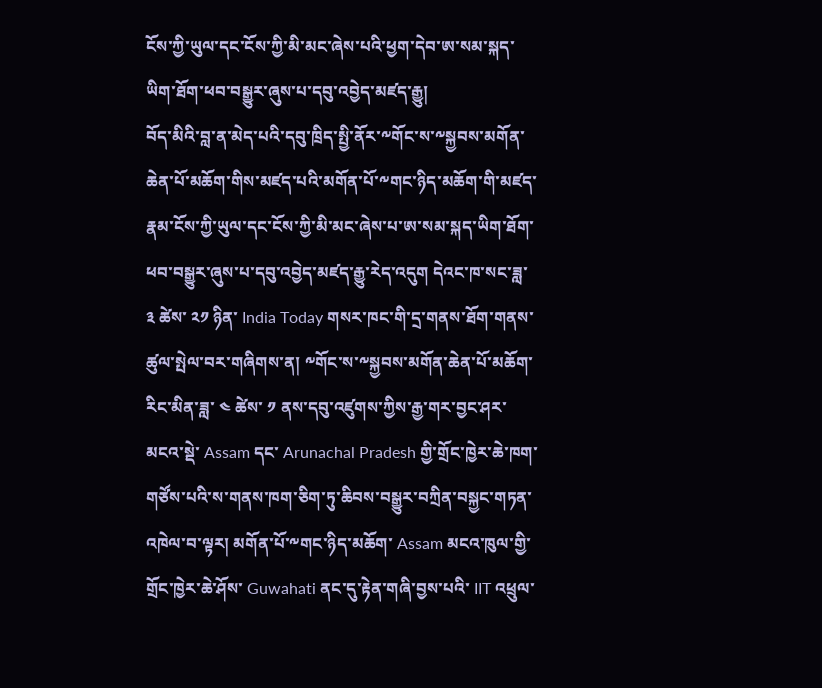ངོས་ཀྱི་ཡུལ་དང་ངོས་ཀྱི་མི་མང་ཞེས་པའི་ཕྱག་དེབ་ཨ་སམ་སྐད་ཡིག་ཐོག་ཕབ་བསྒྱུར་ཞུས་པ་དབུ་འབྱེད་མཛད་རྒྱུ།
བོད་མིའི་བླ་ན་མེད་པའི་དབུ་ཁྲིད་སྤྱི་ནོར་༸གོང་ས་༸སྐྱབས་མགོན་ཆེན་པོ་མཆོག་གིས་མཛད་པའི་མགོན་པོ་༸གང་ཉིད་མཆོག་གི་མཛད་རྣམ་ངོས་ཀྱི་ཡུལ་དང་ངོས་ཀྱི་མི་མང་ཞེས་པ་ཨ་སམ་སྐད་ཡིག་ཐོག་ཕབ་བསྒྱུར་ཞུས་པ་དབུ་འབྱེད་མཛད་རྒྱུ་རེད་འདུག དེའང་ཁ་སང་ཟླ་ ༣ ཚེས་ ༢༡ ཉིན་ India Today གསར་ཁང་གི་དྲ་གནས་ཐོག་གནས་ཚུལ་སྤེལ་བར་གཞིགས་ན། ༸གོང་ས་༸སྐྱབས་མགོན་ཆེན་པོ་མཆོག་རིང་མིན་ཟླ་ ༤ ཚེས་ ༡ ནས་དབུ་འཛུགས་ཀྱིས་རྒྱ་གར་བྱང་ཤར་མངའ་སྡེ་ Assam དང་ Arunachal Pradesh གྱི་གྲོང་ཁྱེར་ཆེ་ཁག་གཙོས་པའི་ས་གནས་ཁག་ཅིག་ཏུ་ཆིབས་བསྒྱུར་བཀྲིན་བསྐྱང་གཏན་འཁེལ་བ་ལྟར། མགོན་པོ་༸གང་ཉིད་མཆོག་ Assam མངའ་ཁུལ་གྱི་གྲོང་ཁྱེར་ཆེ་ཤོས་ Guwahati ནང་དུ་རྟེན་གཞི་བྱས་པའི་ IIT འཕྲུལ་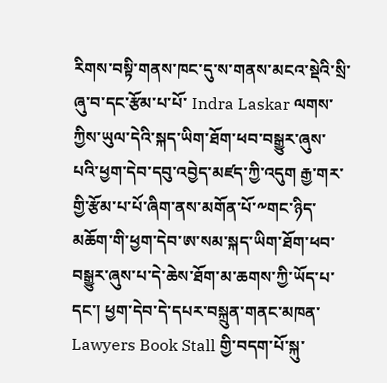རིགས་བསྟི་གནས་ཁང་དུ་ས་གནས་མངའ་སྡེའི་སྲི་ཞུ་བ་དང་རྩོམ་པ་པོ་ Indra Laskar ལགས་ཀྱིས་ཡུལ་དེའི་སྐད་ཡིག་ཐོག་ཕབ་བསྒྱུར་ཞུས་པའི་ཕྱག་དེབ་དབུ་འབྱེད་མཛད་ཀྱི་འདུག རྒྱ་གར་གྱི་རྩོམ་པ་པོ་ཞིག་ནས་མགོན་པོ་༸གང་ཉིད་མཆོག་གི་ཕྱག་དེབ་ཨ་སམ་སྐད་ཡིག་ཐོག་ཕབ་བསྒྱུར་ཞུས་པ་དེ་ཆེས་ཐོག་མ་ཆགས་ཀྱི་ཡོད་པ་དང་། ཕྱག་དེབ་དེ་དཔར་བསྐྲུན་གནང་མཁན་ Lawyers Book Stall གྱི་བདག་པོ་སྐུ་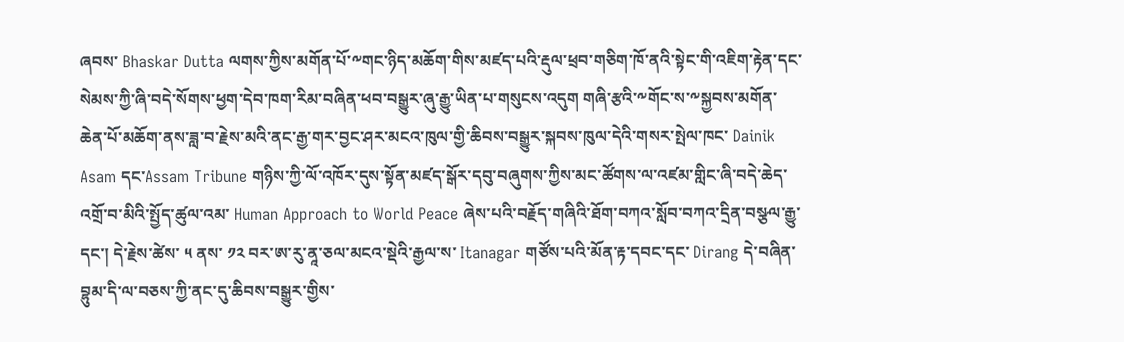ཞབས་ Bhaskar Dutta ལགས་ཀྱིས་མགོན་པོ་༸གང་ཉིད་མཆོག་གིས་མཛད་པའི་རྡུལ་ཕྲབ་གཅིག་ཁོ་ནའི་སྟེང་གི་འཇིག་རྟེན་དང་སེམས་ཀྱི་ཞི་བདེ་སོགས་ཕྱག་དེབ་ཁག་རིམ་བཞིན་ཕབ་བསྒྱུར་ཞུ་རྒྱུ་ཡིན་པ་གསུངས་འདུག གཞི་རྩའི་༸གོང་ས་༸སྐྱབས་མགོན་ཆེན་པོ་མཆོག་ནས་ཟླ་བ་རྗེས་མའི་ནང་རྒྱ་གར་བྱང་ཤར་མངའ་ཁུལ་གྱི་ཆིབས་བསྒྱུར་སྐབས་ཁུལ་དེའི་གསར་སྤེལ་ཁང་ Dainik Asam དང་Assam Tribune གཉིས་ཀྱི་ལོ་འཁོར་དུས་སྟོན་མཛད་སྒོར་དབུ་བཞུགས་ཀྱིས་མང་ཚོགས་ལ་འཛམ་གླིང་ཞི་བདེ་ཆེད་འགྲོ་བ་མིའི་སྤྱོད་ཚུལ་འམ་ Human Approach to World Peace ཞེས་པའི་བརྗོད་གཞིའི་ཐོག་བཀའ་སློབ་བཀའ་དྲིན་བསྩལ་རྒྱུ་དང་། དེ་རྗེས་ཚེས་ ༥ ནས་ ༡༢ བར་ཨ་རུ་ནཱ་ཅལ་མངའ་སྡེའི་རྒྱལ་ས་ Itanagar གཙོས་པའི་མོན་རྟ་དབང་དང་ Dirang དེ་བཞིན་བྷུམ་དི་ལ་བཅས་ཀྱི་ནང་དུ་ཆིབས་བསྒྱུར་གྱིས་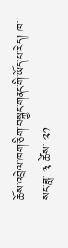ཆོས་འབྲེལ་ཁག་ཅིག་བསྐྱང་གནང་གི་ཡོད་པ་རེད། ཁ་སང་ཟླ་ ༣ ཚེས་ ༢༡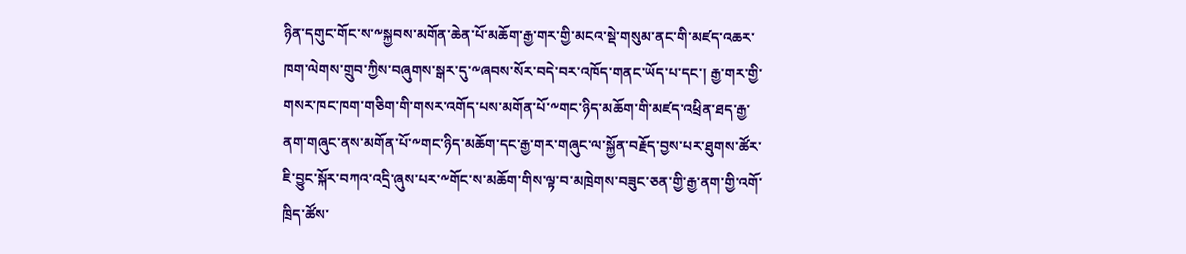ཉིན་དགུང་གོང་ས་༸སྐྱབས་མགོན་ཆེན་པོ་མཆོག་རྒྱ་གར་གྱི་མངའ་སྡེ་གསུམ་ནང་གི་མཛད་འཆར་ཁག་ལེགས་གྲུབ་ཀྱིས་བཞུགས་སྒར་དུ་༸ཞབས་སོར་བདེ་བར་འཁོད་གནང་ཡོད་པ་དང་། རྒྱ་གར་གྱི་གསར་ཁང་ཁག་གཅིག་གི་གསར་འགོད་པས་མགོན་པོ་༸གང་ཉིད་མཆོག་གི་མཛད་འཕྲིན་ཐད་རྒྱ་ནག་གཞུང་ནས་མགོན་པོ་༸གང་ཉིད་མཆོག་དང་རྒྱ་གར་གཞུང་ལ་སྐྱོན་བརྗོད་བྱས་པར་ཐུགས་ཚོར་ཇི་བྱུང་སྐོར་བཀའ་འདྲི་ཞུས་པར་༸གོང་ས་མཆོག་གིས་ལྟ་བ་མཁྲེགས་བཟུང་ཅན་གྱི་རྒྱ་ནག་གྱི་འགོ་ཁྲིད་ཚོས་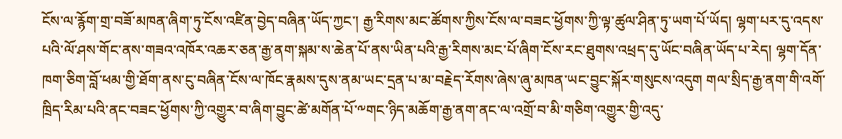ངོས་ལ་རྙོག་གྲ་བཟོ་མཁན་ཞིག་ཏུ་ངོས་འཛིན་བྱེད་བཞིན་ཡོད་ཀྱང་། རྒྱ་རིགས་མང་ཚོགས་ཀྱིས་ངོས་ལ་བཟང་ཕྱོགས་ཀྱི་ལྟ་ཚུལ་ཤིན་ཏུ་ཡག་པོ་ཡོད། ལྷག་པར་དུ་འདས་པའི་ལོ་ཤས་གོང་ནས་གཟའ་འཁོར་འཆར་ཅན་རྒྱ་ནག་སྐམ་ས་ཆེན་པོ་ནས་ཡིན་པའི་རྒྱ་རིགས་མང་པོ་ཞིག་ངོས་རང་ཐུགས་འཕྲད་དུ་ཡོང་བཞིན་ཡོད་པ་རེད། ལྷག་དོན་ཁག་ཅིག་བློ་ཕམ་གྱི་ཐོག་ནས་ངུ་བཞིན་ངོས་ལ་ཁོང་རྣམས་དུས་ནམ་ཡང་དྲན་པ་མ་བརྗེད་རོགས་ཞེས་ཞུ་མཁན་ཡང་བྱུང་སྐོར་གསུངས་འདུག གལ་སྲིད་རྒྱ་ནག་གི་འགོ་ཁྲིད་རིམ་པའི་ནང་བཟང་ཕྱོགས་ཀྱི་འགྱུར་བ་ཞིག་བྱུང་ཚེ་མགོན་པོ་༸གང་ཉིད་མཆོག་རྒྱ་ནག་ནང་ལ་འགྲོ་བ་མི་གཅིག་འགྱུར་གྱི་འདུ་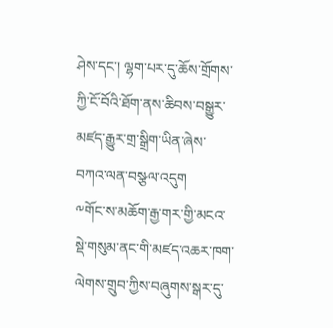ཤེས་དང་། ལྷག་པར་དུ་ཆོས་གྲོགས་ཀྱི་ངོ་བོའི་ཐོག་ནས་ཆིབས་བསྒྱུར་མཛད་རྒྱུར་གྲ་སྒྲིག་ཡིན་ཞེས་བཀའ་ལན་བསྩལ་འདུག
༸གོང་ས་མཆོག་རྒྱ་གར་གྱི་མངའ་སྡེ་གསུམ་ནང་གི་མཛད་འཆར་ཁག་ལེགས་གྲུབ་ཀྱིས་བཞུགས་སྒར་དུ་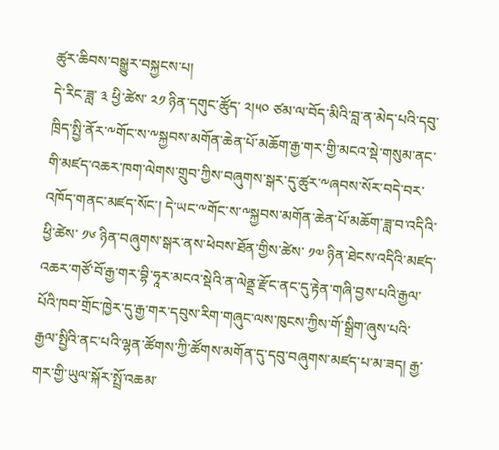ཚུར་ཆིབས་བསྒྱུར་བསྐྱངས་པ།
དེ་རིང་ཟླ་ ༣ ཕྱི་ཚེས་ ༢༡ ཉིན་དགུང་ཚོུད་ ༢།༥༠ ཙམ་ལ་བོད་མིའི་བླ་ན་མེད་པའི་དབུ་ཁྲིད་སྤྱི་ནོར་༸གོང་ས་༸སྐྱབས་མགོན་ཆེན་པོ་མཆོག་རྒྱ་གར་གྱི་མངའ་སྡེ་གསུམ་ནང་གི་མཛད་འཆར་ཁག་ལེགས་གྲུབ་ཀྱིས་བཞུགས་སྒར་དུ་ཚུར་༸ཞབས་སོར་བདེ་བར་འཁོད་གནང་མཛད་སོང་། དེ་ཡང་༸གོང་ས་༸སྐྱབས་མགོན་ཆེན་པོ་མཆོག་ཟླ་བ་འདིའི་ཕྱི་ཚེས་ ༡༦ ཉིན་བཞུགས་སྒར་ནས་ཕེབས་ཐོན་གྱིས་ཚེས་ ༡༧ ཉིན་ཐེངས་འདིའི་མཛད་འཆར་གཙོ་བོ་རྒྱ་གར་བྷི་ཧཱར་མངའ་སྡེའི་ན་ལེནྡྲ་རྫོང་ནང་དུ་རྟེན་གཞི་བྱས་པའི་རྒྱལ་པོའི་ཁབ་གྲོང་ཁྱེར་དུ་རྒྱ་གར་དབུས་རིག་གཞུང་ལས་ཁུངས་ཀྱིས་གོ་སྒྲིག་ཞུས་པའི་རྒྱལ་སྤྱིའི་ནང་པའི་ལྷན་ཚོགས་ཀྱི་ཚོགས་མགོན་དུ་དབུ་བཞུགས་མཛད་པ་མ་ཟད། རྒྱ་གར་གྱི་ཡུལ་སྐོར་སྤྲོ་འཆམ་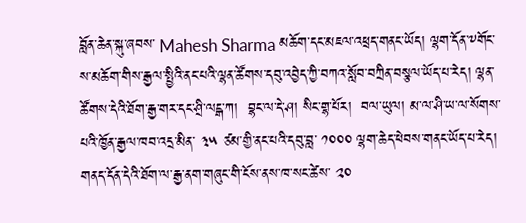བློན་ཆེན་སྐུ་ཞབས་ Mahesh Sharma མཆོག་དང་མཇལ་འཕྲད་གནང་ཡོད། ལྷག་དོན་༸གོང་ས་མཆོག་གིས་རྒྱལ་སྤྱིའི་ནང་པའི་ལྷན་ཚོགས་དབུ་འབྱེད་ཀྱི་བཀའ་སློབ་བཀྲིན་བསྩལ་ཡོད་པ་རེད། ལྷན་ཚོགས་དེའི་ཐོག་རྒྱ་གར་དང་ཤྲི་ལངྒ་ཀ།  བྷང་ལ་དེ་ཤ། སིང་གྷ་པོར།  བལ་ཡུལ། མ་ལ་ཤི་ཡ་ལ་སོགས་པའི་ཁྱོན་རྒྱལ་ཁབ་འདྲ་མིན་ ༣༥ ཙམ་གྱི་ནང་པའི་དབུ་བླ་ ༡༠༠༠ ལྷག་ཆེད་ཕེབས་གནང་ཡོད་པ་རེད། གནད་དོན་དེའི་ཐོག་ལ་རྒྱ་ནག་གཞུང་གི་ངོས་ནས་ཁ་སང་ཚེས་ ༢༠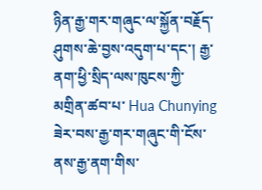ཉིན་རྒྱ་གར་གཞུང་ལ་སྐྱོན་བརྗོད་ཤུགས་ཆེ་བྱས་འདུག་པ་དང་། རྒྱ་ནག་ཕྱི་སྲིད་ལས་ཁུངས་ཀྱི་མགྲིན་ཚབ་པ་ Hua Chunying ཟེར་བས་རྒྱ་གར་གཞུང་གི་ངོས་ནས་རྒྱ་ནག་གིས་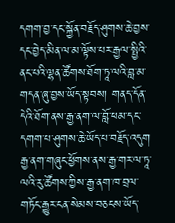དགག་བྱ་དང་སྐྱོན་བརྗོད་ཤུགས་ཆེ་བྱས་དང་བྱེད་མིན་ལ་མ་ལྟོས་པར་རྒྱལ་སྤྱིའི་ནང་པའི་ལྷན་ཚོགས་ཐོག་ཏཱ་ལའི་བླ་མ་གདན་ཞུ་བྱས་ཡོད་སྟབས། གནད་དོན་དེའི་ཐོག་ནས་རྒྱ་ནག་ལ་བློ་ཕམ་དང་དགག་པ་ཤུགས་ཆེ་ཡོད་པ་བརྗོད་འདུག རྒྱ་ནག་གཞུང་ཕྱོགས་ནས་རྒྱ་གར་ལ་ཏཱ་ལའི་རུ་ཚོགས་ཀྱིས་རྒྱ་ནག་ཁ་བྲལ་གཏོང་རྒྱུར་ངན་སེམས་བཅངས་ཡོད་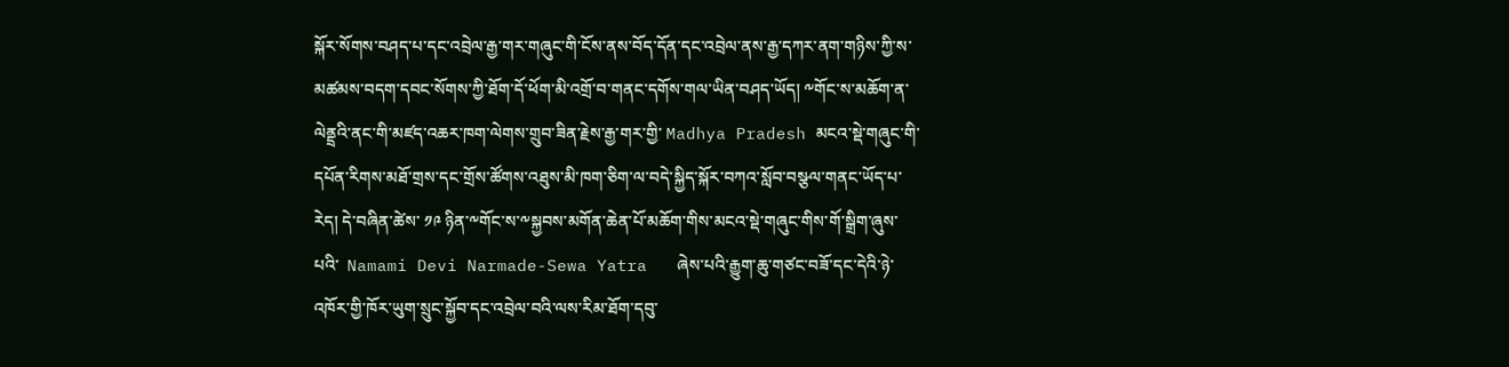སྐོར་སོགས་བཤད་པ་དང་འབྲེལ་རྒྱ་གར་གཞུང་གི་ངོས་ནས་བོད་དོན་དང་འབྲེལ་ནས་རྒྱ་དཀར་ནག་གཉིས་ཀྱི་ས་མཚམས་བདག་དབང་སོགས་ཀྱི་ཐོག་དོ་ཕོག་མི་འགྲོ་བ་གནང་དགོས་གལ་ཡིན་བཤད་ཡོད། ༸གོང་ས་མཆོག་ན་ལེནྡྲའི་ནང་གི་མཛད་འཆར་ཁག་ལེགས་གྲུབ་ཟིན་རྗེས་རྒྱ་གར་གྱི་ Madhya Pradesh མངའ་སྡེ་གཞུང་གི་དཔོན་རིགས་མཐོ་གྲས་དང་གྲོས་ཚོགས་འཐུས་མི་ཁག་ཅིག་ལ་བདེ་སྐྱིད་སྐོར་བཀའ་སློབ་བསྩལ་གནང་ཡོད་པ་རེད། དེ་བཞིན་ཚེས་ ༡༩ ཉིན་༸གོང་ས་༸སྐྱབས་མགོན་ཆེན་པོ་མཆོག་གིས་མངའ་སྡེ་གཞུང་གིས་གོ་སྒྲིག་ཞུས་པའི་  Namami Devi Narmade-Sewa Yatra   ཞེས་པའི་རྒྱུག་ཆུ་གཙང་བཟོ་དང་དེའི་ཉེ་འཁོར་གྱི་ཁོར་ཡུག་སྲུང་སྐྱོབ་དང་འབྲེལ་བའི་ལས་རིམ་ཐོག་དབུ་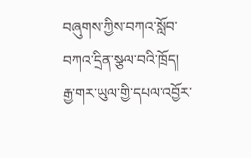བཞུགས་ཀྱིས་བཀའ་སློབ་བཀའ་དྲིན་སྩལ་བའི་ཁྲོད། རྒྱ་གར་ཡུལ་གྱི་དཔལ་འབྱོར་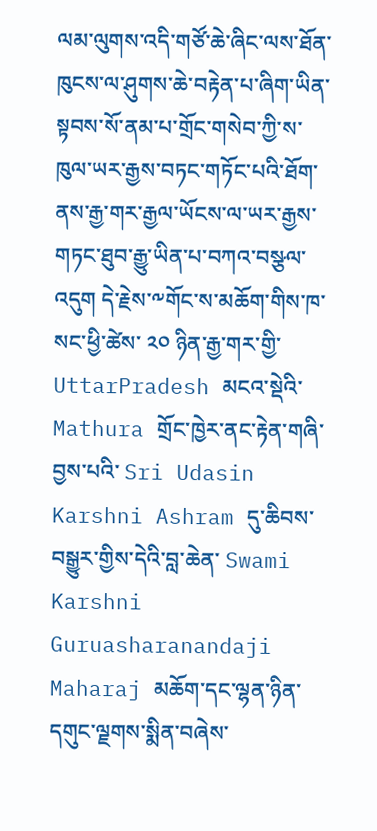ལམ་ལུགས་འདི་གཙོ་ཆེ་ཞིང་ལས་ཐོན་ཁུངས་ལ་ཤུགས་ཆེ་བརྟེན་པ་ཞིག་ཡིན་སྟབས་སོ་ནམ་པ་གྲོང་གསེབ་ཀྱི་ས་ཁུལ་ཡར་རྒྱས་བཏང་གཏོང་པའི་ཐོག་ནས་རྒྱ་གར་རྒྱལ་ཡོངས་ལ་ཡར་རྒྱས་གཏང་ཐུབ་རྒྱུ་ཡིན་པ་བཀའ་བསྩལ་འདུག དེ་རྗེས་༸གོང་ས་མཆོག་གིས་ཁ་སང་ཕྱི་ཚེས་ ༢༠ ཉིན་རྒྱ་གར་གྱི་ UttarPradesh མངའ་སྡེའི་ Mathura གྲོང་ཁྱེར་ནང་རྟེན་གཞི་བྱས་པའི་ Sri Udasin Karshni Ashram དུ་ཆིབས་བསྒྱུར་གྱིས་དེའི་བླ་ཆེན་ Swami Karshni Guruasharanandaji Maharaj མཆོག་དང་ལྷན་ཉིན་དགུང་ལྗགས་སྨིན་བཞེས་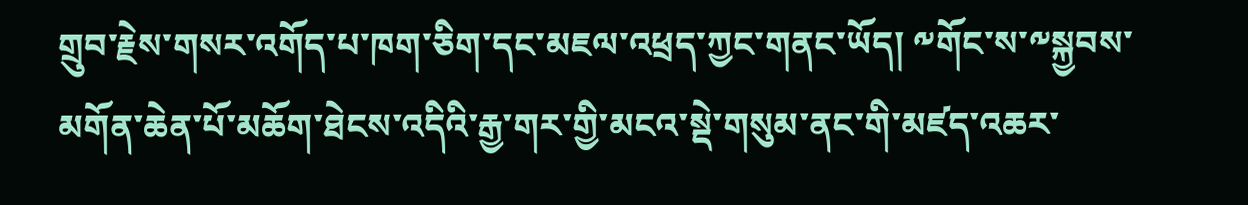གྲུབ་རྗེས་གསར་འགོད་པ་ཁག་ཅིག་དང་མཇལ་འཕྲད་ཀྱང་གནང་ཡོད། ༸གོང་ས་༸སྐྱབས་མགོན་ཆེན་པོ་མཆོག་ཐེངས་འདིའི་རྒྱ་གར་གྱི་མངའ་སྡེ་གསུམ་ནང་གི་མཛད་འཆར་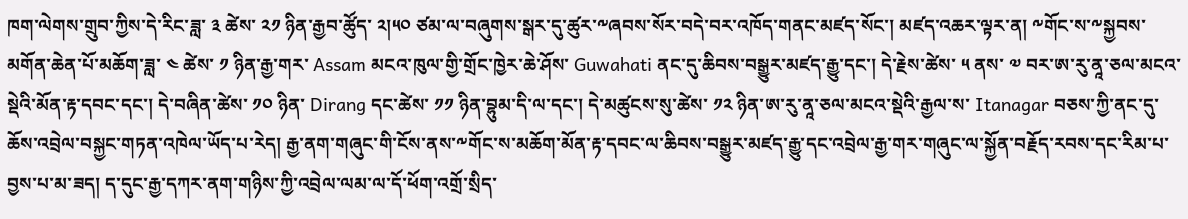ཁག་ལེགས་གྲུབ་ཀྱིས་དེ་རིང་ཟླ་ ༣ ཚེས་ ༢༡ ཉིན་རྒྱབ་ཚོུད་ ༢།༥༠ ཙམ་ལ་བཞུགས་སྒར་དུ་ཚུར་༸ཞབས་སོར་བདེ་བར་འཁོད་གནང་མཛད་སོང་། མཛད་འཆར་ལྟར་ན། ༸གོང་ས་༸སྐྱབས་མགོན་ཆེན་པོ་མཆོག་ཟླ་ ༤ ཚེས་ ༡ ཉིན་རྒྱ་གར་ Assam མངའ་ཁུལ་གྱི་གྲོང་ཁྱེར་ཆེ་ཤོས་ Guwahati ནང་དུ་ཆིབས་བསྒྱུར་མཛད་རྒྱུ་དང་། དེ་རྗེས་ཚེས་ ༥ ནས་ ༧ བར་ཨ་རུ་ནཱ་ཅལ་མངའ་སྡེའི་མོན་རྟ་དབང་དང་། དེ་བཞིན་ཚེས་ ༡༠ ཉིན་ Dirang དང་ཚེས་ ༡༡ ཉིན་བྷུམ་དི་ལ་དང་། དེ་མཚུངས་སུ་ཚེས་ ༡༢ ཉིན་ཨ་རུ་ནཱ་ཅལ་མངའ་སྡེའི་རྒྱལ་ས་ Itanagar བཅས་ཀྱི་ནང་དུ་ཆོས་འབྲེལ་བསྐྱང་གཏན་འཁེལ་ཡོད་པ་རེད། རྒྱ་ནག་གཞུང་གི་ངོས་ནས་༸གོང་ས་མཆོག་མོན་རྟ་དབང་ལ་ཆིབས་བསྒྱུར་མཛད་རྒྱུ་དང་འབྲེལ་རྒྱ་གར་གཞུང་ལ་སྐྱོན་བརྗོད་རབས་དང་རིམ་པ་བྱས་པ་མ་ཟད། ད་དུང་རྒྱ་དཀར་ནག་གཉིས་ཀྱི་འབྲེལ་ལམ་ལ་དོ་ཕོག་འགྲོ་སྲིད་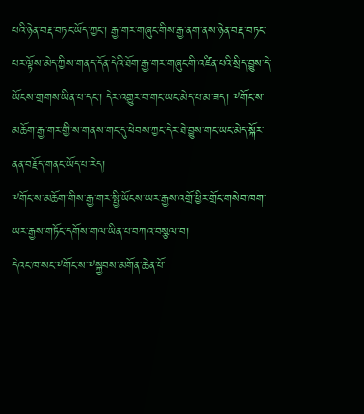པའི་ཉེན་བརྡ་བཏང་ཡོད་ཀྱང་། རྒྱ་གར་གཞུང་གིས་རྒྱ་ནག་ནས་ཉེན་བརྡ་བཏང་པར་ལྟོས་མེད་ཀྱིས་གནད་དོན་དེའི་ཐོག་རྒྱ་གར་གཞུང་གི་འཛིན་པའི་སྲིད་བྱུས་དེ་ཡོངས་གྲགས་ཡིན་པ་དང་། དེར་འགྱུར་བ་གང་ཡང་མེད་པ་མ་ཟད། ༸གོང་ས་མཆོག་རྒྱ་གར་གྱི་ས་གནས་གང་དུ་ཕེབས་ཀྱང་དེར་ཐེ་བྱུས་གང་ཡང་མེད་སྐོར་ནན་བརྗོད་གནང་ཡོད་པ་རེད།
༸གོང་ས་མཆོག་གིས་རྒྱ་གར་སྤྱི་ཡོངས་ཡར་རྒྱས་འགྲོ་ཕྱིར་གྲོང་གསེབ་ཁག་ཡར་རྒྱས་གཏོང་དགོས་གལ་ཡིན་པ་བཀའ་བསྩལ་བ།
དེའང་ཁ་སང་༸གོང་ས་༸སྐྱབས་མགོན་ཆེན་པོ་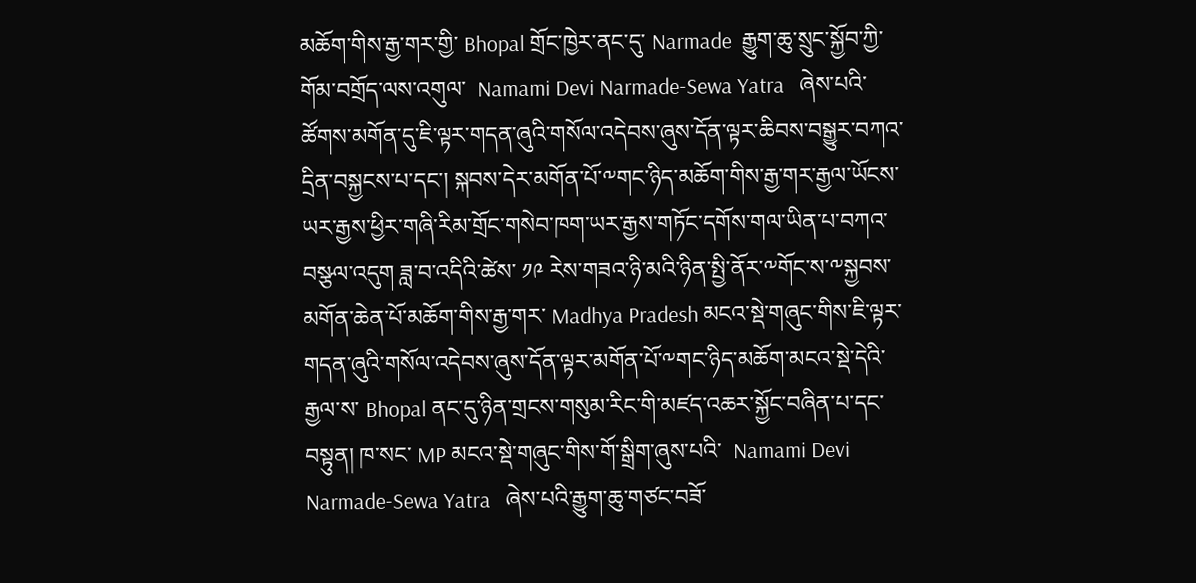མཆོག་གིས་རྒྱ་གར་གྱི་ Bhopal གྲོང་ཁྱེར་ནང་དུ་ Narmade  རྒྱུག་ཆུ་སྲུང་སྐྱོབ་ཀྱི་གོམ་བགྲོད་ལས་འགུལ་  Namami Devi Narmade-Sewa Yatra   ཞེས་པའི་ཚོགས་མགོན་དུ་ཇི་ལྟར་གདན་ཞུའི་གསོལ་འདེབས་ཞུས་དོན་ལྟར་ཆིབས་བསྒྱུར་བཀའ་དྲིན་བསྐྱངས་པ་དང་། སྐབས་དེར་མགོན་པོ་༸གང་ཉིད་མཆོག་གིས་རྒྱ་གར་རྒྱལ་ཡོངས་ཡར་རྒྱས་ཕྱིར་གཞི་རིམ་གྲོང་གསེབ་ཁག་ཡར་རྒྱས་གཏོང་དགོས་གལ་ཡིན་པ་བཀའ་བསྩལ་འདུག ཟླ་བ་འདིའི་ཚེས་ ༡༩ རེས་གཟའ་ཉི་མའི་ཉིན་སྤྱི་ནོར་༸གོང་ས་༸སྐྱབས་མགོན་ཆེན་པོ་མཆོག་གིས་རྒྱ་གར་ Madhya Pradesh མངའ་སྡེ་གཞུང་གིས་ཇི་ལྟར་གདན་ཞུའི་གསོལ་འདེབས་ཞུས་དོན་ལྟར་མགོན་པོ་༸གང་ཉིད་མཆོག་མངའ་སྡེ་དེའི་རྒྱལ་ས་ Bhopal ནང་དུ་ཉིན་གྲངས་གསུམ་རིང་གི་མཛད་འཆར་སྐྱོང་བཞིན་པ་དང་བསྟུན། ཁ་སང་ MP མངའ་སྡེ་གཞུང་གིས་གོ་སྒྲིག་ཞུས་པའི་  Namami Devi Narmade-Sewa Yatra   ཞེས་པའི་རྒྱུག་ཆུ་གཙང་བཟོ་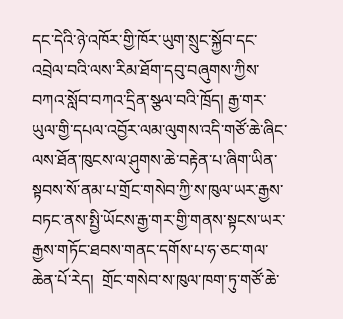དང་དེའི་ཉེ་འཁོར་གྱི་ཁོར་ཡུག་སྲུང་སྐྱོབ་དང་འབྲེལ་བའི་ལས་རིམ་ཐོག་དབུ་བཞུགས་ཀྱིས་བཀའ་སློབ་བཀའ་དྲིན་སྩལ་བའི་ཁྲོད། རྒྱ་གར་ཡུལ་གྱི་དཔལ་འབྱོར་ལམ་ལུགས་འདི་གཙོ་ཆེ་ཞིང་ལས་ཐོན་ཁུངས་ལ་ཤུགས་ཆེ་བརྟེན་པ་ཞིག་ཡིན་སྟབས་སོ་ནམ་པ་གྲོང་གསེབ་ཀྱི་ས་ཁུལ་ཡར་རྒྱས་བཏང་ནས་སྤྱི་ཡོངས་རྒྱ་གར་གྱི་གནས་སྟངས་ཡར་རྒྱས་གཏོང་ཐབས་གནང་དགོས་པ་ཧ་ཅང་གལ་ཆེན་པོ་རེད།  གྲོང་གསེབ་ས་ཁུལ་ཁག་ཏུ་གཙོ་ཆེ་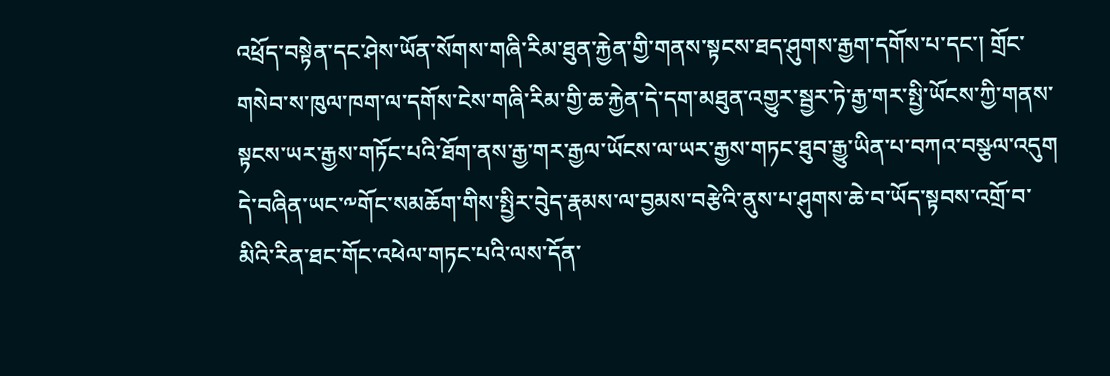འཕྲོད་བསྟེན་དང་ཤེས་ཡོན་སོགས་གཞི་རིམ་ཐུན་རྐྱེན་གྱི་གནས་སྟངས་ཐད་ཤུགས་རྒྱག་དགོས་པ་དང་། གྲོང་གསེབ་ས་ཁུལ་ཁག་ལ་དགོས་ངེས་གཞི་རིམ་གྱི་ཆ་རྐྱེན་དེ་དག་མཐུན་འགྱུར་སྦྱར་ཏེ་རྒྱ་གར་སྤྱི་ཡོངས་ཀྱི་གནས་སྟངས་ཡར་རྒྱས་གཏོང་པའི་ཐོག་ནས་རྒྱ་གར་རྒྱལ་ཡོངས་ལ་ཡར་རྒྱས་གཏང་ཐུབ་རྒྱུ་ཡིན་པ་བཀའ་བསྩལ་འདུག དེ་བཞིན་ཡང་༸གོང་སམཆོག་གིས་སྤྱིར་བེུད་རྣམས་ལ་བྱམས་བརྩེའི་ནུས་པ་ཤུགས་ཆེ་བ་ཡོད་སྟབས་འགྲོ་བ་མིའི་རིན་ཐང་གོང་འཕེལ་གཏང་པའི་ལས་དོན་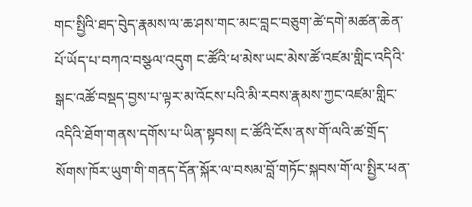གང་སྤྱིའི་ཐད་བེུད་རྣམས་ལ་ཆ་ཤས་གང་མང་བླང་བཅུག་ཚེ་དགེ་མཚན་ཆེན་པོ་ཡོད་པ་བཀའ་བསྩལ་འདུག ང་ཚོའི་ཕ་མེས་ཡང་མེས་ཚོ་འཛམ་གླིང་འདིའི་སྒང་འཚོ་བསྡད་བྱས་པ་ལྟར་མ་འོངས་པའི་མི་རབས་རྣམས་ཀྱང་འཛམ་གླིང་འདིའི་ཐོག་གནས་དགོས་པ་ཡིན་སྟབས། ང་ཚོའི་ངོས་ནས་གོ་ལའི་ཚ་གྲོད་སོགས་ཁོར་ཡུག་གི་གནད་དོན་སྐོར་ལ་བསམ་བློ་གཏོང་སྐབས་གོ་ལ་སྤྱིར་ཕན་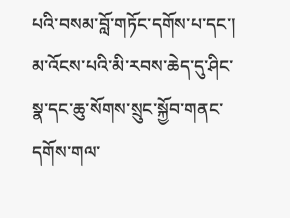པའི་བསམ་བློ་གཏོང་དགོས་པ་དང་། མ་འོངས་པའི་མི་རབས་ཆེད་དུ་ཤིང་སྣ་དང་ཆུ་སོགས་སྲུང་སྐྱོབ་གནང་དགོས་གལ་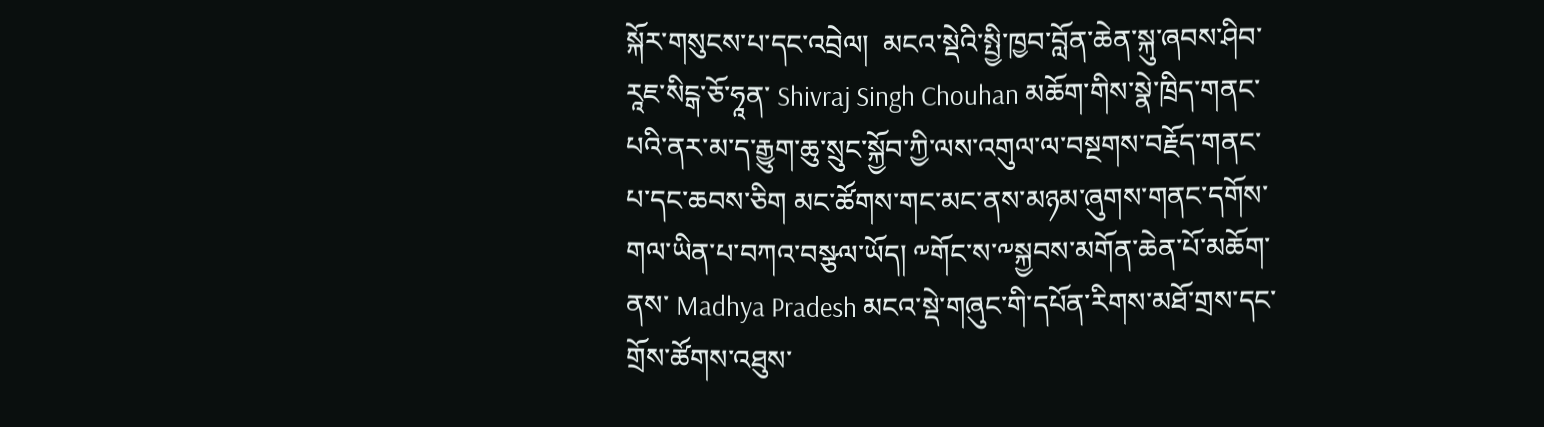སྐོར་གསུངས་པ་དང་འབྲེལ།  མངའ་སྡེའི་སྤྱི་ཁྱབ་བློན་ཆེན་སྐུ་ཞབས་ཤིབ་རཱཇ་སིངྒ་ཅོ་ཧཱན་ Shivraj Singh Chouhan མཆོག་གིས་སྣེ་ཁྲིད་གནང་པའི་ནར་མ་ད་རྒྱུག་ཆུ་སྲུང་སྐྱོབ་ཀྱི་ལས་འགུལ་ལ་བསྔགས་བརྗོད་གནང་པ་དང་ཆབས་ཅིག མང་ཚོགས་གང་མང་ནས་མཉམ་ཞུགས་གནང་དགོས་གལ་ཡིན་པ་བཀའ་བསྩལ་ཡོད། ༸གོང་ས་༸སྐྱབས་མགོན་ཆེན་པོ་མཆོག་ནས་ Madhya Pradesh མངའ་སྡེ་གཞུང་གི་དཔོན་རིགས་མཐོ་གྲས་དང་གྲོས་ཚོགས་འཐུས་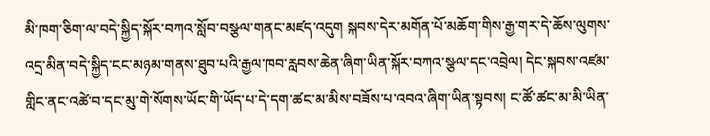མི་ཁག་ཅིག་ལ་བདེ་སྐྱིད་སྐོར་བཀའ་སློབ་བསྩལ་གནང་མཛད་འདུག སྐབས་དེར་མགོན་པོ་མཆོག་གིས་རྒྱ་གར་དེ་ཆོས་ལུགས་འདྲ་མིན་བདེ་སྐྱིད་ངང་མཉམ་གནས་ཐུབ་པའི་རྒྱལ་ཁབ་རླབས་ཆེན་ཞིག་ཡིན་སྐོར་བཀའ་སྩལ་དང་འབྲེལ། དེང་སྐབས་འཛམ་གླིང་ནང་འཚེ་བ་དང་མུ་གེ་སོགས་ཡོང་གི་ཡོད་པ་དེ་དག་ཚང་མ་མིས་བཟོས་པ་འབའ་ཞིག་ཡིན་སྟབས། ང་ཚོ་ཚང་མ་མི་ཡིན་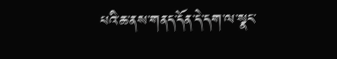པའི་ཆ་ནས་གནད་དོན་དེ་དག་ལ་སྣང་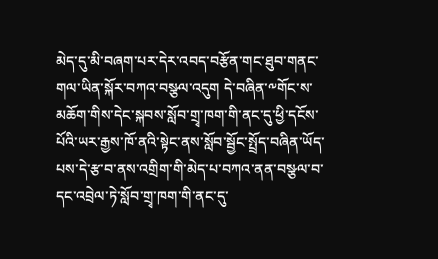མེད་དུ་མི་བཞག་པར་དེར་འབད་བརྩོན་གང་ཐུབ་གནང་གལ་ཡིན་སྐོར་བཀའ་བསྩལ་འདུག དེ་བཞིན་༸གོང་ས་མཆོག་གིས་དེང་སྐབས་སློབ་གྲྭ་ཁག་གི་ནང་དུ་ཕྱི་དངོས་པོའི་ཡར་རྒྱས་ཁོ་ནའི་སྟེང་ནས་སློབ་སྦྱོང་སྤྲོད་བཞིན་ཡོད་པས་དེ་རྩ་བ་ནས་འགྲིག་གི་མེད་པ་བཀའ་ནན་བསྩལ་བ་དང་འབྲེལ་ཏེ་སློབ་གྲྭ་ཁག་གི་ནང་དུ་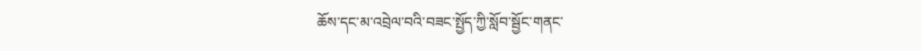ཆོས་དང་མ་འབྲེལ་བའི་བཟང་སྤྱོད་ཀྱི་སློབ་སྦྱོང་གནང་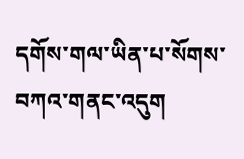དགོས་གལ་ཡིན་པ་སོགས་བཀའ་གནང་འདུག